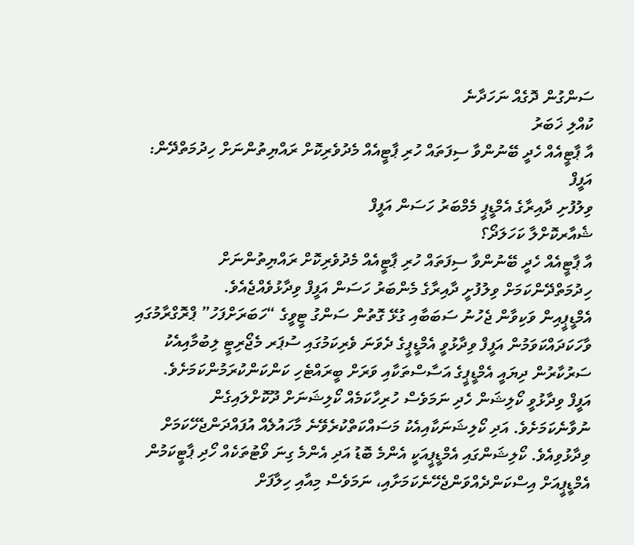ސަންގުން ދޮގެއް ނަހަދާނެ
ކުއްލި ޚަބަރު
އާ ޕާޓީއެއް ހެދީ ބޭނުންވާ ސިފަތައް ހުރި ޕާޓީއެއް މެދުވެރިކޮށް ރައްޔިތުންނަށް ހިދުމަތްދޭން: އަފީފް
ވިލުފުށި ދާއިރާގެ އެމްޑީޕީ މެމްބަރު ހަސަން އަފީފް
ޝެއާރކޮށްލާ ކަހަލަދޯ؟
އާ ޕާޓީއެއް ހެދީ ބޭނުންވާ ސިފަތައް ހުރި ޕާޓީއެއް މެދުވެރިކޮށް ރައްޔިތުންނަށް ހިދުމަތްދޭންކަމަށް ވިލުފުށީ ދާއިރާގެ މެންބަރު ހަސަން އަފީފް ވިދާޅުވެއްޖެއެވެ.
އެމްޑީޕީއިން ވަކިވާން ޖެހުނު ސަބަބާއި ގުޅޭ ގޮތުން ސަންގު ޓީވީގެ “ހަބަރަށްފަހު” ޕްރޮގްރާމުގައި ވާހަކަދައްކަވަމުން އަފީފް ވިދާޅުވީ އެމްޑީޕީގެ ދެވަނަ ވެރިކަމުގައި ސުޕަރ މެޖޯރިޓީ ލިބުމާއިއެކު ސަރުކާރުން ދިޔައީ އެމްޑީޕީގެ އަސާސްތަކާއި ވަރަށް ބީރައްޓެހި ކަންކަންކުރަމުންކަމަށެވެ.
އަފީފް ވިދާޅުވީ ކޯލިޝަން ހެދި ނަމަވެސް ހުރިހާކަމެއް ކޯލިޝަނަށް ދޫކޮށްލައިގެން ނުވާނެކަމަށެވެ. އަދި ކޯލިޝަނަކާއިއެކު މަސައްކަތްކުރެވޭނެ މާހައުލެއް އުފައްދަންޖެހޭކަމަށް ވިދާޅުވިއެވެ. ކޯލިޝަންގައި އެމްޑީޕީއަކީ އެންމެ ބޮޑު އަދި އެންމެ ގިނަ ވޯޓުތަކެއް ހޯދި ޕާޓީކަމުން އެމްޑީޕީއަށް އިސްކަންދެއްވަންޖެހޭނެކަމަށާއި، ނަމަވެސް މިއާއި ހިލާފަށް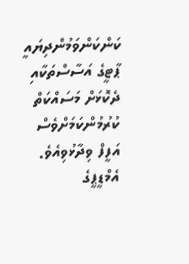ކަންކަންވަމުންދިޔައީ ޕާޓީގެ އަސާސްތަކާއި ދެކޮޅަށް މަސައްކަތް ކުރުމުންކަމަށްވެސް އަފީފް ވިދާޅުވިއެވެ.
އެމްޑީޕީގެ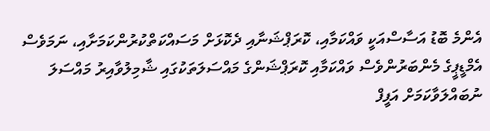އެންމެ ބޮޑު އަސާސްއަކީ ވައްކަމާއި، ކޮރަޕްޝަނާއި ދެކޮޅަށް މަސައްކަތްކުރުންކަމަށާއި، ނަމަވެސް އެމްޑީޕީގެ މެންބަރުންވެސް ވައްކަމާއި ކޮރަޕްޝަންގެ މައްސަލަތަކުގައި ޝާމިލުވާއިރު މައްސަލަ ނުބައްލަވާކަމަށް އަފީފް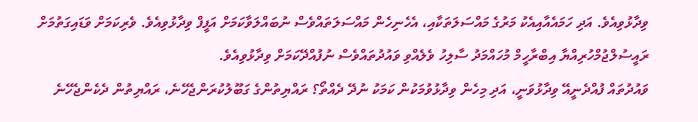ވިދާޅުވިއެވެ. އަދި ހަމައެއާއިއެކު މަރުގެ މައްސަލަތަކާއި، އެހެނިހެން މައްސަލަތައްވެސް ނުބައްލަވާކަމަށް އަފީފް ވިދާޅުވިއެވެ. ވެރިކަމަށް ވަޑައިގަތުމަށް ރައީސުލްޖުމްހުރިއްޔާ އިބްރާހީމް މުހައްމަދު ސާލިހު ވެލެއްވި ވައުދުތައްވެސް ނުފުއްދޭކަމަށް ވިދާޅުވިއެވެ.
ވައުދުތައް ފުއްދެނީއޭ ވިދާޅުވަނީ، އަދި މިހެން ވިދާޅުވުމަކުން ކަމަކު ނުދޭ ދެއްތޯ؟ ރައްޔިތުންގެ ގަބޫލުކުރަންޖެހޭނެ، ރައްޔިތުން ދެކެންޖެހޭނެ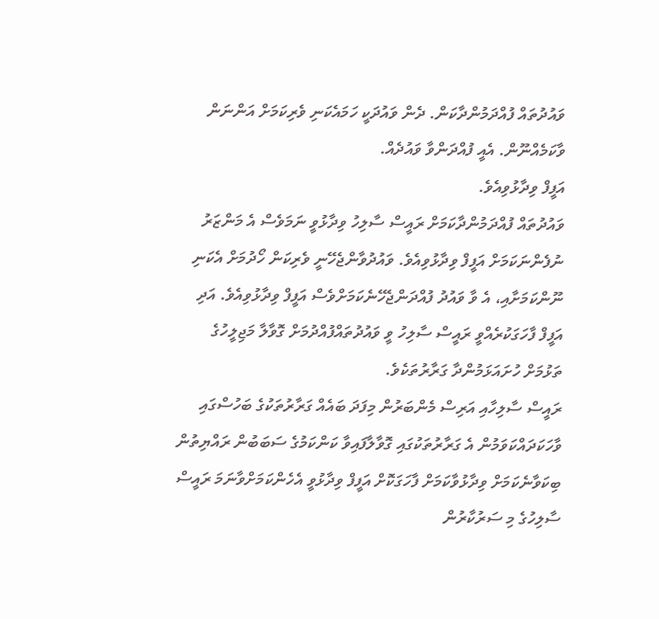ވައުދުތައް ފުއްދަމުންދާކަން. ދެން ވައުދަކީ ހަމައެކަނި ވެރިކަމަށް އަންނަން ވާކަމެއްނޫން. އެއީ ފުއްދަންވާ ވައުދެއް.
އަފީފް ވިދާޅުވިއެވެ.
ވައުދުތައް ފުއްދަމުންދާކަމަށް ރައީސް ސާލިހު ވިދާޅުވީ ނަމަވެސް އެ މަންޒަރު ނުފެންނަކަމަށް އަފީފް ވިދާޅުވިއެވެ. ވައުދުވާންޖެހޭނީ ވެރިކަން ހޯދުމަށް އެކަނި ނޫންކަމަށާއި، އެ ވާ ވައުދު ފުއްދަންޖެހޭނެކަމަށްވެސް އަފީފް ވިދާޅުވިއެވެ. އަދި އަފީފް ފާހަގަކުރެއްވީ ރައީސް ސާލިހު ވީ ވައުދުތައްފުއްދުމަށް ގޮވާލާ މަޖިލީހުގެ ތަޅުމަށް ހުށައަޅަމުންދާ ގަރާރުތަކެވެ.
ރައީސް ސާލިހާއި އަރިސް މެންބަރުން މިފަދަ ބައެއް ގަރާރުތަކުގެ ބަހުސްގައި ވާހަކަދައްކަވަމުން އެ ގަރާރުތަކުގައި ގޮވާލާފައިވާ ކަންކަމުގެ ސަބަބުން ރައްޔިތުން ބިކަވާނެކަމަށް ވިދާޅުވާކަމަށް ފާހަގަކޮށް އަފީފް ވިދާޅުވީ އެހެންކަމަށްވާނަމަ ރައީސް ސާލިހުގެ މި ސަރުކާރުން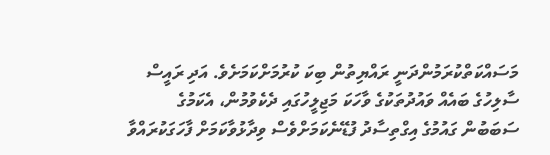މަސައްކަތްކުރަމުންދަނީ ރައްޔިތުން ބިކަ ކުރުމަށްކަމަށެވެ. އަދި ރައީސް ސާލިހުގެ ބައެއް ވައުދުތަކުގެ ވާހަކަ މަޖިލީހުގައި ދެކެވުމުން، އެކަމުގެ ސަބަބުން ގައުމުގެ އިގްތިސާދު ފުޑޭނެކަމަށްވެސް ވިދާޅުވާކަމަށް ފާހަގަކުރައްވާ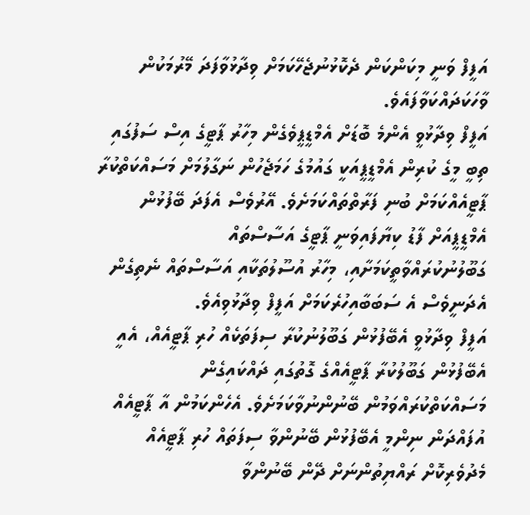އަފީފް ވަނީ މިކަންކަން ދެކޮޅުނުޖެހޭކަމަށް ވިދާޅުވާފަދަ މޭރުމަކުން ވާހަކަދައްކަވާފައެވެ.
އަފީފް ވިދާޅުވީ އެންމެ ބޮޑަށް އެމްޑީޕީވެގެން މިހާރު ޕާޓީގެ އިސް ސަފުގައި ތިބީ މީގެ ކުރިން އެމްޑީޕީއަކީ ގައުމުގެ ހަމަޖެހުން ނަގާލުމަށް މަސައްކަތްކުރާ ޕާޓީއެއްކަމަށް ބުނި ފަރާތްތައްކަމަށެވެ. އޭރުވެސް އެފަދަ ބޭފުޅުން އެމްޑީޕީއަށް ފާޑު ކިޔާފައިވަނީ ޕާޓީގެ އަސާސްތައް ގަބޫލުނުކުރައްވާތީކަމަށާއި، މިހާރު އުސޫލުތަކާއި އަސާސްތައް ނެތިގެން އެދަނީވެސް އެ ސަބަބާއިހުރެކަމަށް އަފީފް ވިދާޅުވިއެވެ.
އަފީފް ވިދާޅުވީ އެބޭފުޅުން ގަބޫލުނުކުރާ ސިފަތަކެއް ހުރި ޕާޓީއެއް، އެއީ އެބޭފުޅުން ގަބޫލުކުރާ ޕާޓީއެއްގެ ގޮތުގައި ދައްކައިގެން މަސައްކަތްކުރައްވަމުން ބޭނުންނުވާކަމަށެވެ. އެހެންކަމުން އާ ޕާޓީއެއް އުފައްދަން ނިންމީ އެބޭފުޅުން ބޭނުންވާ ސިފަތައް ހުރި ޕާޓީއެއް މެދުވެރިކޮށް ރައްޔިތުންނަށް ދޭން ބޭނުންވާ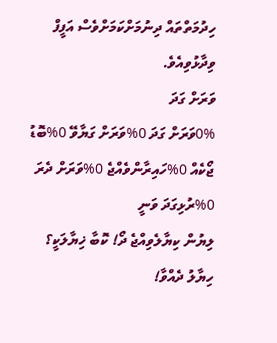ހިދުމަތްތައް ދިނުމަށްކަމަށްވެސް އަފީފް ވިދާޅުވިއެވެ.
ވަރަށް ގަދަ
0%ވަރަށް ގަދަ 0%ވަރަށް ގަޔާވޭ 0%ބޮޑު ޖޯކެއް 0%ހައިރާންވެއްޖެ 0%ވަރަށް ދެރަ 0%ރުޅިގަދަ ވަނީ
ލިޔުން ކިޔާލެވިއްޖެ ދޯ! ކޮބާ ޚިޔާލަކީ؟
ހިޔާލު ދެއްވާ!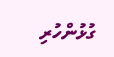ގުޅުންހުރި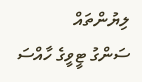ލިޔުންތައް
ސަންގު ޓީވީގެ ހާއްސަ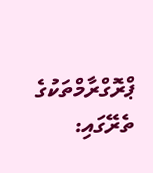ޕްރޮގްރާމްތަކުގެ ތެރޭގައި: